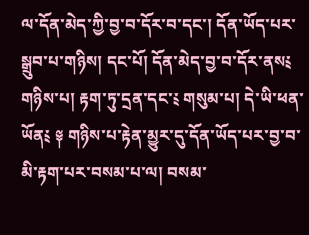ལ་དོན་མེད་ཀྱི་བྱ་བ་དོར་བ་དང་། དོན་ཡོད་པར་སྒྲུབ་པ་གཉིས། དང་པོ། དོན་མེད་བྱ་བ་དོར་ནས༴ གཉིས་པ། རྟག་ཏུ་དྲན་དང་༴ གསུམ་པ། དེ་ཡི་ཕན་ཡོན༴ ༈ གཉིས་པ་རྟེན་མྱུར་དུ་དོན་ཡོད་པར་བྱ་བ་མི་རྟག་པར་བསམ་པ་ལ། བསམ་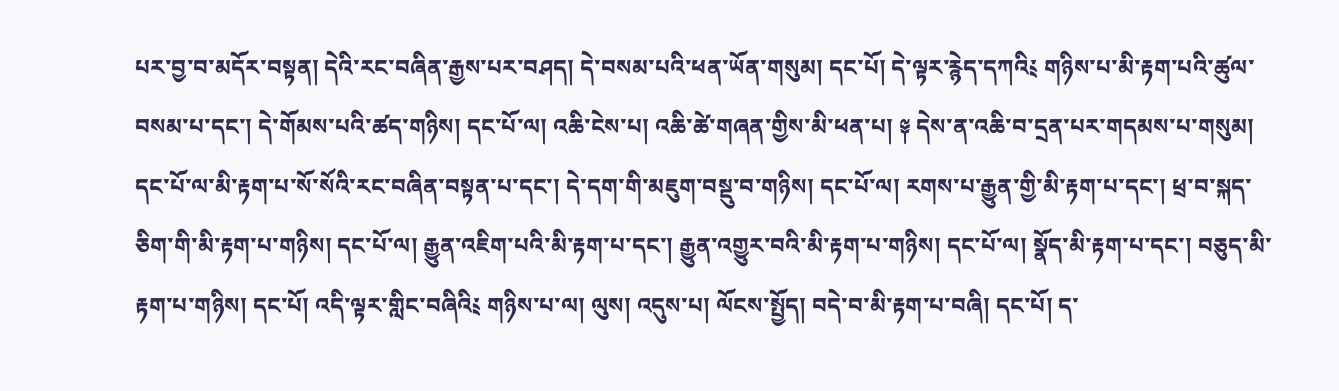པར་བྱ་བ་མདོར་བསྟན། དེའི་རང་བཞིན་རྒྱས་པར་བཤད། དེ་བསམ་པའི་ཕན་ཡོན་གསུམ། དང་པོ། དེ་ལྟར་རྙེད་དཀའི༴ གཉིས་པ་མི་རྟག་པའི་ཚུལ་བསམ་པ་དང་། དེ་གོམས་པའི་ཚད་གཉིས། དང་པོ་ལ། འཆི་ངེས་པ། འཆི་ཚེ་གཞན་གྱིས་མི་ཕན་པ། ༈ དེས་ན་འཆི་བ་དྲན་པར་གདམས་པ་གསུམ། དང་པོ་ལ་མི་རྟག་པ་སོ་སོའི་རང་བཞིན་བསྟན་པ་དང་། དེ་དག་གི་མཇུག་བསྡུ་བ་གཉིས། དང་པོ་ལ། རགས་པ་རྒྱུན་གྱི་མི་རྟག་པ་དང་། ཕྲ་བ་སྐད་ཅིག་གི་མི་རྟག་པ་གཉིས། དང་པོ་ལ། རྒྱུན་འཇིག་པའི་མི་རྟག་པ་དང་། རྒྱུན་འགྱུར་བའི་མི་རྟག་པ་གཉིས། དང་པོ་ལ། སྣོད་མི་རྟག་པ་དང་། བཅུད་མི་རྟག་པ་གཉིས། དང་པོ། འདི་ལྟར་གླིང་བཞིའི༴ གཉིས་པ་ལ། ལུས། འདུས་པ། ལོངས་སྤྱོད། བདེ་བ་མི་རྟག་པ་བཞི། དང་པོ། ད་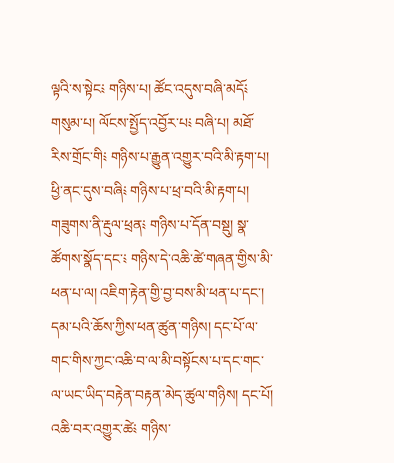ལྟའི་ས་སྟེང༴ གཉིས་པ། ཚོང་འདུས་བཞི་མདོ༴ གསུམ་པ། ལོངས་སྤྱོད་འབྱོར་པ༴ བཞི་པ། མཐོ་རིས་གྲོང་གི༴ གཉིས་པ་རྒྱུན་འགྱུར་བའི་མི་རྟག་པ། ཕྱི་ནང་དུས་བཞི༴ གཉིས་པ་ཕྲ་བའི་མི་རྟག་པ། གཟུགས་ནི་རྡུལ་ཕྲན༴ གཉིས་པ་དོན་བསྡུ། སྣ་ཚོགས་སྣོད་དང་༴ གཉིས་དེ་འཆི་ཚེ་གཞན་གྱིས་མི་ཕན་པ་ལ། འཇིག་རྟེན་གྱི་བྱ་བས་མི་ཕན་པ་དང་། དམ་པའི་ཆོས་ཀྱིས་ཕན་ཚུན་གཉིས། དང་པོ་ལ་གང་གིས་ཀྱང་འཆི་བ་ལ་མི་བསྟོངས་པ་དང་གང་ལ་ཡང་ཡིད་བརྟེན་བརྟན་མེད་ཚུལ་གཉིས། དང་པོ། འཆི་བར་འགྱུར་ཚེ༴ གཉིས་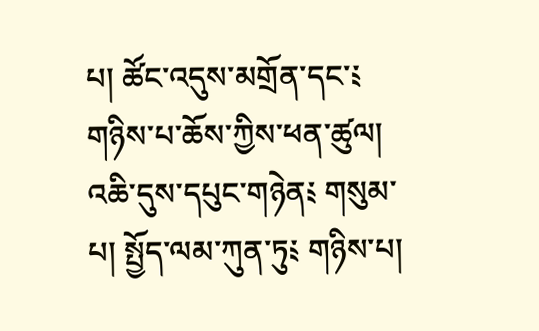པ། ཚོང་འདུས་མགྲོན་དང་༴ གཉིས་པ་ཆོས་ཀྱིས་ཕན་ཚུལ། འཆི་དུས་དཔུང་གཉེན༴ གསུམ་པ། སྤྱོད་ལམ་ཀུན་ཏུ༴ གཉིས་པ།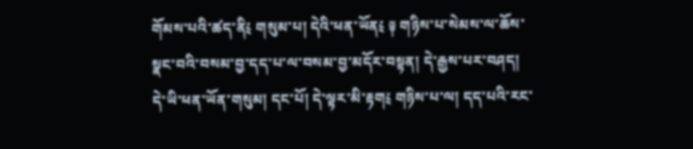གོམས་པའི་ཚད་ནི༴ གསུམ་པ། དེའི་ཕན་ཡོན༴ ༈ གཉིས་པ་སེམས་ལ་ཆོས་སྣང་བའི་བསམ་བྱ་དད་པ་ལ་བསམ་བྱ་མདོར་བསྟན། དེ་རྒྱས་པར་བཤད། དེ་ཡི་ཕན་ཡོན་གསུམ། དང་པོ། དེ་ལྟར་མི་རྟག༴ གཉིས་པ་ལ། དད་པའི་རང་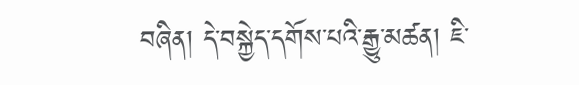བཞིན། དེ་བསྐྱེད་དགོས་པའི་རྒྱུ་མཚན། ཇི་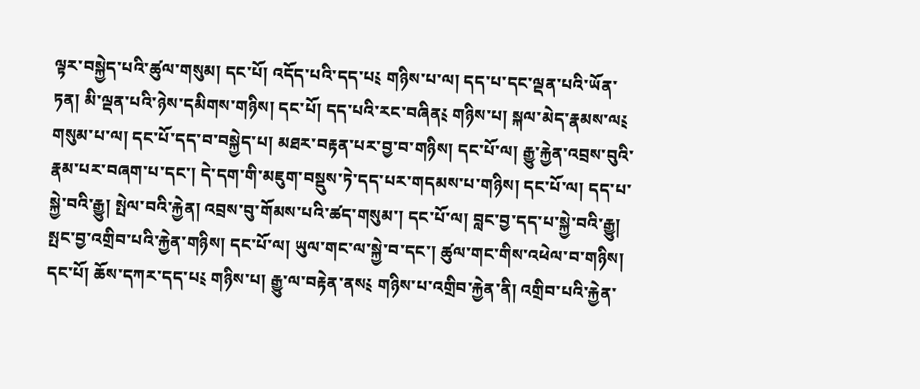ལྟར་བསྐྱེད་པའི་ཚུལ་གསུམ། དང་པོ། འདོད་པའི་དད་པ༴ གཉིས་པ་ལ། དད་པ་དང་ལྡན་པའི་ཡོན་ཏན། མི་ལྡན་པའི་ཉེས་དམིགས་གཉིས། དང་པོ། དད་པའི་རང་བཞིན༴ གཉིས་པ། སྐལ་མེད་རྣམས་ལ༴ གསུམ་པ་ལ། དང་པོ་དད་བ་བསྐྱེད་པ། མཐར་བརྟན་པར་བྱ་བ་གཉིས། དང་པོ་ལ། རྒྱུ་རྐྱེན་འབྲས་བུའི་རྣམ་པར་བཞག་པ་དང་། དེ་དག་གི་མཇུག་བསྡུས་ཏེ་དད་པར་གདམས་པ་གཉིས། དང་པོ་ལ། དད་པ་སྐྱེ་བའི་རྒྱུ། སྤེལ་བའི་རྐྱེན། འབྲས་བུ་གོམས་པའི་ཚད་གསུམ་། དང་པོ་ལ། བླང་བྱ་དད་པ་སྐྱེ་བའི་རྒྱུ། སྤང་བྱ་འགྲིབ་པའི་རྐྱེན་གཉིས། དང་པོ་ལ། ཡུལ་གང་ལ་སྐྱེ་བ་དང་། ཚུལ་གང་གིས་འཕེལ་བ་གཉིས། དང་པོ། ཆོས་དཀར་དད་པ༴ གཉིས་པ། རྒྱུ་ལ་བརྟེན་ནས༴ གཉིས་པ་འགྲིབ་རྐྱེན་ནི། འགྲིབ་པའི་རྐྱེན་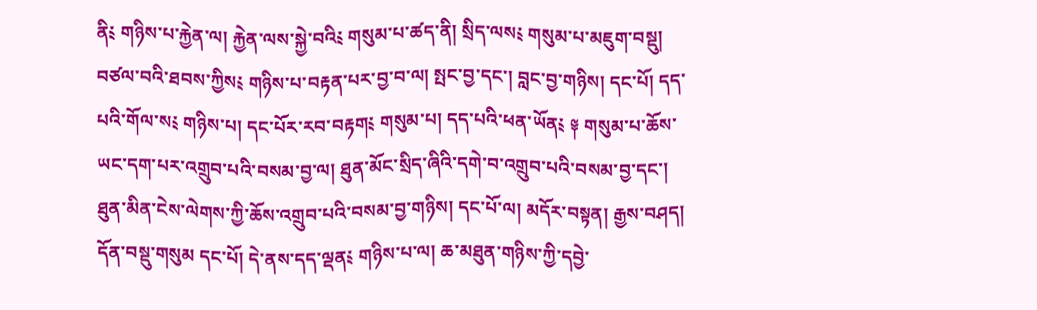ནི༴ གཉིས་པ་རྐྱེན་ལ། རྐྱེན་ལས་སྐྱེ་བའི༴ གསུམ་པ་ཚད་ནི། སྲིད་ལས༴ གསུམ་པ་མཇུག་བསྡུ། བཙལ་བའི་ཐབས་ཀྱིས༴ གཉིས་པ་བརྟན་པར་བྱ་བ་ལ། སྤང་བྱ་དང་། བླང་བྱ་གཉིས། དང་པོ། དད་པའི་གོལ་ས༴ གཉིས་པ། དང་པོར་རབ་བརྟག༴ གསུམ་པ། དད་པའི་ཕན་ཡོན༴ ༈ གསུམ་པ་ཆོས་ཡང་དག་པར་འགྲུབ་པའི་བསམ་བྱ་ལ། ཐུན་མོང་སྲིད་ཞིའི་དགེ་བ་འགྲུབ་པའི་བསམ་བྱ་དང་། ཐུན་མིན་ངེས་ལེགས་ཀྱི་ཆོས་འགྲུབ་པའི་བསམ་བྱ་གཉིས། དང་པོ་ལ། མདོར་བསྟན། རྒྱས་བཤད། དོན་བསྡུ་གསུམ དང་པོ། དེ་ནས་དད་ལྡན༴ གཉིས་པ་ལ། ཆ་མཐུན་གཉིས་ཀྱི་དབྱེ་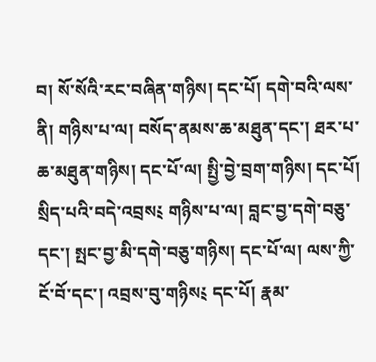བ། སོ་སོའི་རང་བཞིན་གཉིས། དང་པོ། དགེ་བའི་ལས་ནི། གཉིས་པ་ལ། བསོད་ནམས་ཆ་མཐུན་དང་། ཐར་པ་ཆ་མཐུན་གཉིས། དང་པོ་ལ། སྤྱི་བྱེ་བྲག་གཉིས། དང་པོ། སྲིད་པའི་བདེ་འབྲས༴ གཉིས་པ་ལ། བླང་བྱ་དགེ་བཅུ་དང་། སྤང་བྱ་མི་དགེ་བཅུ་གཉིས། དང་པོ་ལ། ལས་ཀྱི་ངོ་བོ་དང་། འབྲས་བུ་གཉིས༴ དང་པོ། རྣམ་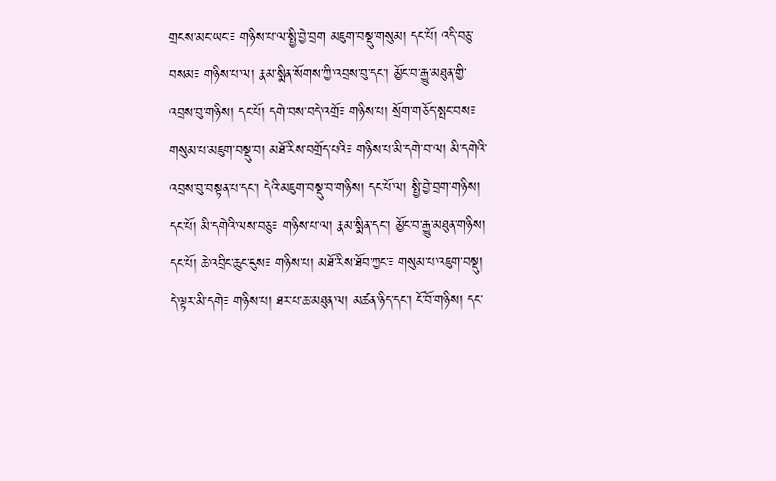གྲངས་མང་ཡང་༴ གཉིས་པ་ལ་སྤྱི་བྱེ་བྲག མཇུག་བསྡུ་གསུམ། དང་པོ། འདི་བཅུ་བསམ༴ གཉིས་པ་ལ། རྣམ་སྨིན་སོགས་ཀྱི་འབྲས་བུ་དང་། མྱོང་བ་རྒྱུ་མཐུན་གྱི་འབྲས་བུ་གཉིས། དང་པོ། དགེ་བས་བདེ་འགྲོ༴ གཉིས་པ། སྲོག་གཅོད་སྤང་བས༴ གསུམ་པ་མཇུག་བསྡུ་བ། མཐོ་རིས་བགྲོད་པའི༴ གཉིས་པ་མི་དགེ་བ་ལ། མི་དགེའི་འབྲས་བུ་བསྟན་པ་དང་། དེའི་མཇུག་བསྡུ་བ་གཉིས། དང་པོ་ལ། སྤྱི་བྱེ་བྲག་གཉིས། དང་པོ། མི་དགེའི་ལས་བཅུ༴ གཉིས་པ་ལ། རྣམ་སྨིན་དང་། མྱོང་བ་རྒྱུ་མཐུན་གཉིས། དང་པོ། ཆེ་འབྲིང་ཆུང་ངུས༴ གཉིས་པ། མཐོ་རིས་ཐོབ་ཀྱང་༴ གསུམ་པ་འཇུག་བསྡུ། དེ་ལྟར་མི་དགེ༴ གཉིས་པ། ཐར་པ་ཆ་མཐུན་ལ། མཚན་ཉིད་དང་། ངོ་བོ་གཉིས། དང་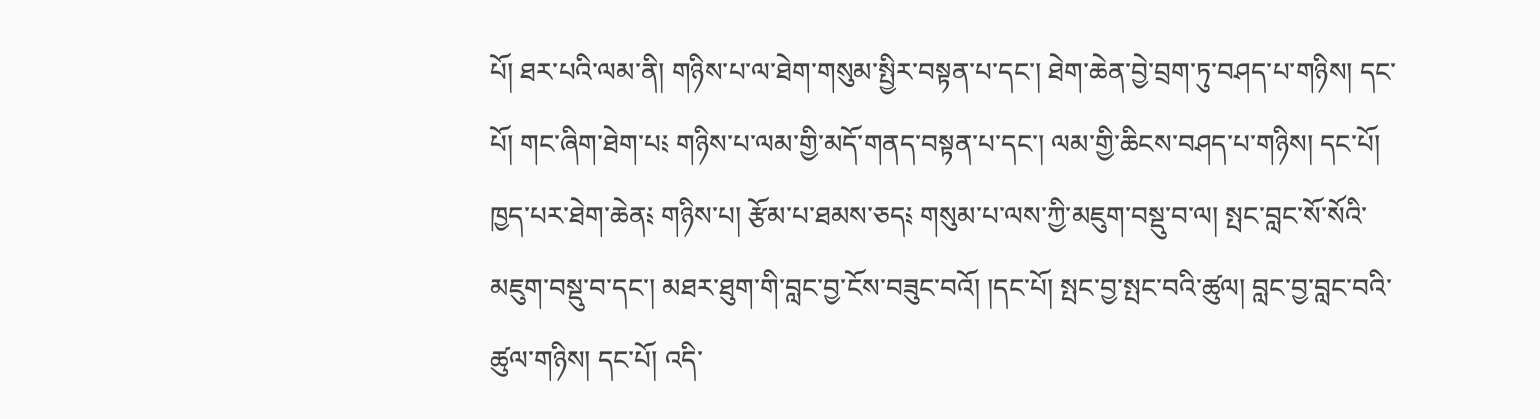པོ། ཐར་པའི་ལམ་ནི། གཉིས་པ་ལ་ཐེག་གསུམ་སྤྱིར་བསྟན་པ་དང་། ཐེག་ཆེན་བྱེ་བྲག་ཏུ་བཤད་པ་གཉིས། དང་པོ། གང་ཞིག་ཐེག་པ༴ གཉིས་པ་ལམ་གྱི་མདོ་གནད་བསྟན་པ་དང་། ལམ་གྱི་ཆིངས་བཤད་པ་གཉིས། དང་པོ། ཁྱད་པར་ཐེག་ཆེན༴ གཉིས་པ། རྩོམ་པ་ཐམས་ཅད༴ གསུམ་པ་ལས་ཀྱི་མཇུག་བསྡུ་བ་ལ། སྤང་བླང་སོ་སོའི་མཇུག་བསྡུ་བ་དང་། མཐར་ཐུག་གི་བླང་བྱ་ངོས་བཟུང་བའོ། །དང་པོ། སྤང་བྱ་སྤང་བའི་ཚུལ། བླང་བྱ་བླང་བའི་ཚུལ་གཉིས། དང་པོ། འདི་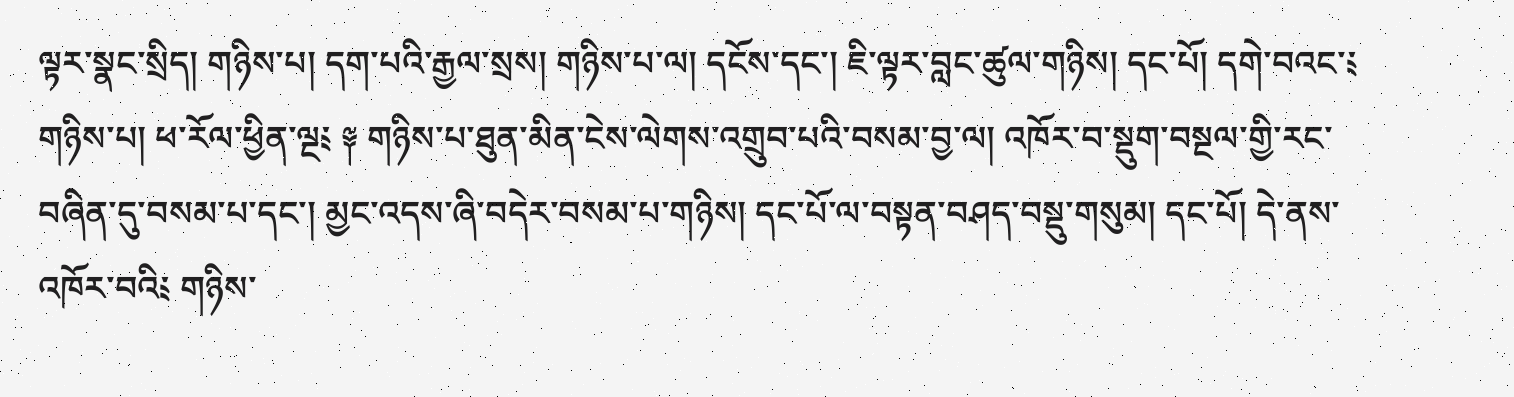ལྟར་སྣང་སྲིད། གཉིས་པ། དག་པའི་རྒྱལ་སྲས། གཉིས་པ་ལ། དངོས་དང་། ཇི་ལྟར་བླང་ཚུལ་གཉིས། དང་པོ། དགེ་བའང་༴ གཉིས་པ། ཕ་རོལ་ཕྱིན་ལྔ༴ ༈ གཉིས་པ་ཐུན་མིན་ངེས་ལེགས་འགྲུབ་པའི་བསམ་བྱ་ལ། འཁོར་བ་སྡུག་བསྔལ་གྱི་རང་བཞིན་དུ་བསམ་པ་དང་། མྱང་འདས་ཞི་བདེར་བསམ་པ་གཉིས། དང་པོ་ལ་བསྟན་བཤད་བསྡུ་གསུམ། དང་པོ། དེ་ནས་འཁོར་བའི༴ གཉིས་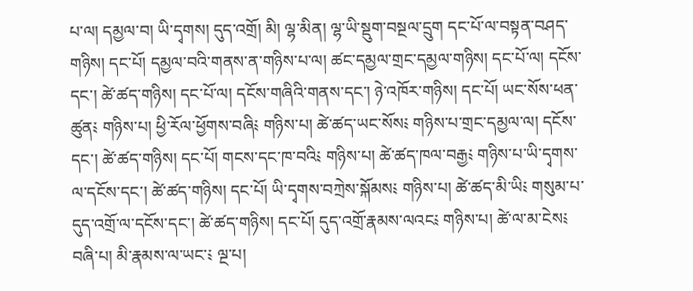པ་ལ། དམྱལ་བ། ཡི་དྭགས། དུད་འགྲོ། མི། ལྷ་མིན། ལྷ་ཡི་སྡུག་བསྔལ་དྲུག དང་པོ་ལ་བསྟན་བཤད་གཉིས། དང་པོ། དམྱལ་བའི་གནས་ན་གཉིས་པ་ལ། ཚང་དམྱལ་གྲང་དམྱལ་གཉིས། དང་པོ་ལ། དངོས་དང་། ཚེ་ཚད་གཉིས། དང་པོ་ལ། དངོས་གཞིའི་གནས་དང་། ཉེ་འཁོར་གཉིས། དང་པོ། ཡང་སོས་ཕན་ཚུན༴ གཉིས་པ། ཕྱི་རོལ་ཕྱོགས་བཞི༴ གཉིས་པ། ཚེ་ཚད་ཡང་སོས༴ གཉིས་པ་གྲང་དམྱལ་ལ། དངོས་དང་། ཚེ་ཚད་གཉིས། དང་པོ། གངས་དང་ཁ་བའི༴ གཉིས་པ། ཚེ་ཚད་ཁལ་བརྒྱ༴ གཉིས་པ་ཡི་དྭགས་ལ་དངོས་དང་། ཚེ་ཚད་གཉིས། དང་པོ། ཡི་དྭགས་བཀྲེས་སྐོམས༴ གཉིས་པ། ཚེ་ཚད་མི་ཡི༴ གསུམ་པ་དུད་འགྲོ་ལ་དངོས་དང་། ཚེ་ཚད་གཉིས། དང་པོ། དུད་འགྲོ་རྣམས་ལའང༴ གཉིས་པ། ཚེ་ལ་མ་ངེས༴ བཞི་པ། མི་རྣམས་ལ་ཡང་༴ ལྔ་པ།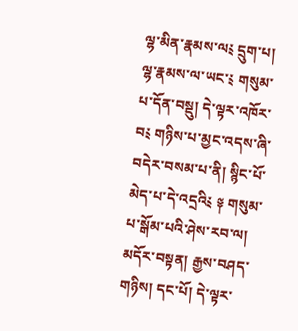ལྷ་མིན་རྣམས་ལ༴ དྲུག་པ། ལྷ་རྣམས་ལ་ཡང་༴ གསུམ་པ་དོན་བསྡུ། དེ་ལྟར་འཁོར་བ༴ གཉིས་པ་མྱང་འདས་ཞི་བདེར་བསམ་པ་ནི། སྙིང་པོ་མེད་པ་དེ་འདྲའི༴ ༈ གསུམ་པ་སྒོམ་པའི་ཤེས་རབ་ལ། མདོར་བསྟན། རྒྱས་བཤད་གཉིས། དང་པོ། དེ་ལྟར་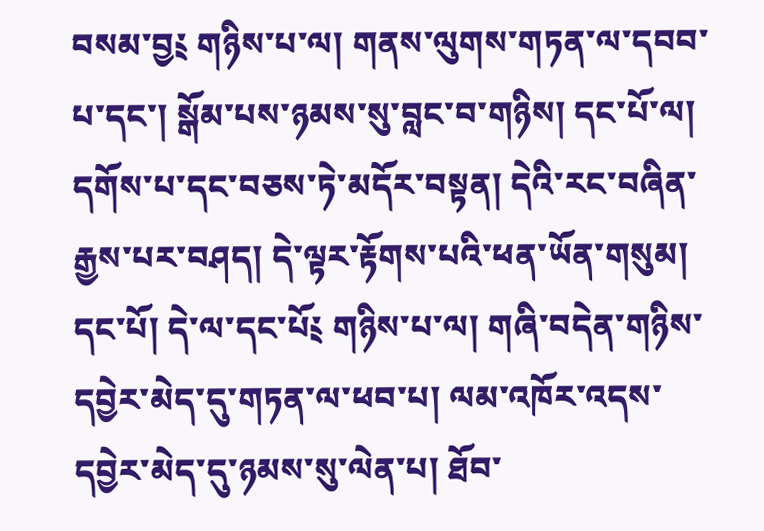བསམ་བྱ༴ གཉིས་པ་ལ། གནས་ལུགས་གཏན་ལ་དབབ་པ་དང་། སྒོམ་པས་ཉམས་སུ་བླང་བ་གཉིས། དང་པོ་ལ། དགོས་པ་དང་བཅས་ཏེ་མདོར་བསྟན། དེའི་རང་བཞིན་རྒྱས་པར་བཤད། དེ་ལྟར་རྟོགས་པའི་ཕན་ཡོན་གསུམ། དང་པོ། དེ་ལ་དང་པོ༴ གཉིས་པ་ལ། གཞི་བདེན་གཉིས་དབྱེར་མེད་དུ་གཏན་ལ་ཕབ་པ། ལམ་འཁོར་འདས་དབྱེར་མེད་དུ་ཉམས་སུ་ལེན་པ། ཐོབ་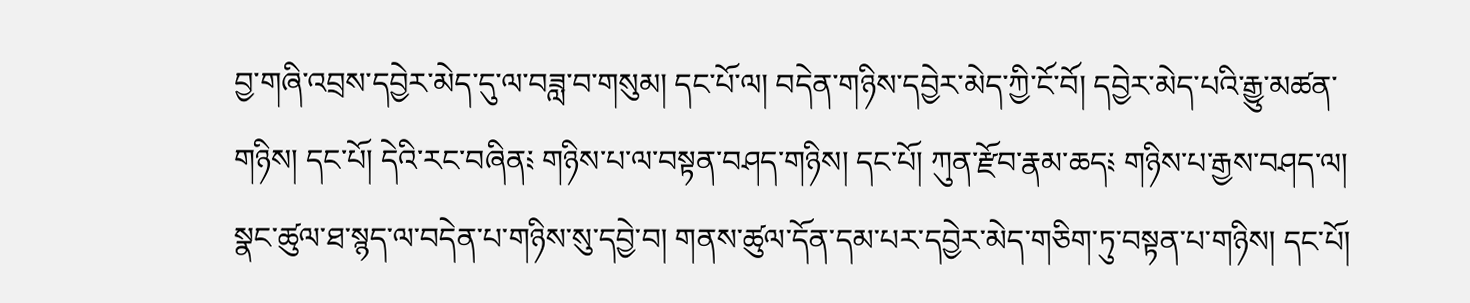བྱ་གཞི་འབྲས་དབྱེར་མེད་དུ་ལ་བཟླ་བ་གསུམ། དང་པོ་ལ། བདེན་གཉིས་དབྱེར་མེད་ཀྱི་ངོ་བོ། དབྱེར་མེད་པའི་རྒྱུ་མཚན་གཉིས། དང་པོ། དེའི་རང་བཞིན༴ གཉིས་པ་ལ་བསྟན་བཤད་གཉིས། དང་པོ། ཀུན་རྫོབ་རྣམ་ཆད༴ གཉིས་པ་རྒྱས་བཤད་ལ། སྣང་ཚུལ་ཐ་སྙད་ལ་བདེན་པ་གཉིས་སུ་དབྱེ་བ། གནས་ཚུལ་དོན་དམ་པར་དབྱེར་མེད་གཅིག་ཏུ་བསྟན་པ་གཉིས། དང་པོ།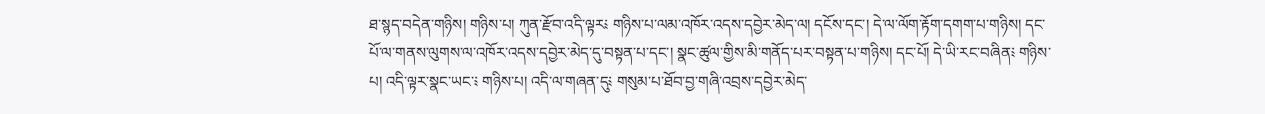ཐ་སྙད་བདེན་གཉིས། གཉིས་པ། ཀུན་རྫོབ་འདི་ལྟར༴ གཉིས་པ་ལམ་འཁོར་འདས་དབྱེར་མེད་ལ། དངོས་དང་། དེ་ལ་ལོག་རྟོག་དགག་པ་གཉིས། དང་པོ་ལ་གནས་ལུགས་ལ་འཁོར་འདས་དབྱེར་མེད་དུ་བསྟན་པ་དང་། སྣང་ཚུལ་གྱིས་མི་གནོད་པར་བསྟན་པ་གཉིས། དང་པོ། དེ་ཡི་རང་བཞིན༴ གཉིས་པ། འདི་ལྟར་སྣང་ཡང་༴ གཉིས་པ། འདི་ལ་གཞན་དུ༴ གསུམ་པ་ཐོབ་བྱ་གཞི་འབྲས་དབྱེར་མེད་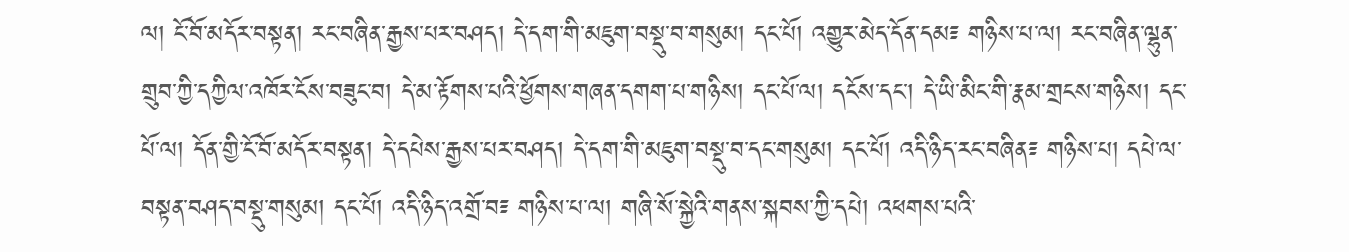ལ། ངོ་བོ་མདོར་བསྟན། རང་བཞིན་རྒྱས་པར་བཤད། དེ་དག་གི་མཇུག་བསྡུ་བ་གསུམ། དང་པོ། འགྱུར་མེད་དོན་དམ༴ གཉིས་པ་ལ། རང་བཞིན་ལྷུན་གྲུབ་ཀྱི་དཀྱིལ་འཁོར་ངོས་བཟུང་བ། དེ་མ་རྟོགས་པའི་ཕྱོགས་གཞན་དགག་པ་གཉིས། དང་པོ་ལ། དངོས་དང་། དེ་ཡི་མིང་གི་རྣམ་གྲངས་གཉིས། དང་པོ་ལ། དོན་གྱི་ངོ་བོ་མདོར་བསྟན། དེ་དཔེས་རྒྱས་པར་བཤད། དེ་དག་གི་མཇུག་བསྡུ་བ་དང་གསུམ། དང་པོ། འདི་ཉིད་རང་བཞིན༴ གཉིས་པ། དཔེ་ལ་བསྟན་བཤད་བསྡུ་གསུམ། དང་པོ། འདི་ཉིད་འགྲོ་བ༴ གཉིས་པ་ལ། གཞི་སོ་སྐྱེའི་གནས་སྐབས་ཀྱི་དཔེ། འཕགས་པའི་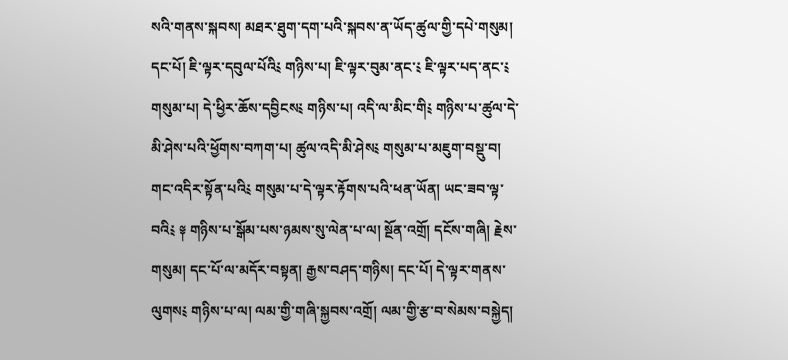སའི་གནས་སྐབས། མཐར་ཐུག་དག་པའི་སྐབས་ན་ཡོད་ཚུལ་གྱི་དཔེ་གསུམ། དང་པོ། ཇི་ལྟར་དབུལ་པོའི༴ གཉིས་པ། ཇི་ལྟར་བུམ་ནང་༴ ཇི་ལྟར་པད་ནང་༴ གསུམ་པ། དེ་ཕྱིར་ཆོས་དབྱིངས༴ གཉིས་པ། འདི་ལ་མིང་གི༴ གཉིས་པ་ཚུལ་དེ་མི་ཤེས་པའི་ཕྱོགས་བཀག་པ། ཚུལ་འདི་མི་ཤེས༴ གསུམ་པ་མཇུག་བསྡུ་བ། གང་འདིར་སྟོན་པའི༴ གསུམ་པ་དེ་ལྟར་རྟོགས་པའི་ཕན་ཡོན། ཡང་ཟབ་ལྟ་བའི༴ ༈ གཉིས་པ་སྒོམ་པས་ཉམས་སུ་ལེན་པ་ལ། སྔོན་འགྲོ། དངོས་གཞི། རྗེས་གསུམ། དང་པོ་ལ་མདོར་བསྟན། རྒྱས་བཤད་གཉིས། དང་པོ། དེ་ལྟར་གནས་ལུགས༴ གཉིས་པ་ལ། ལམ་གྱི་གཞི་སྐྱབས་འགྲོ། ལམ་གྱི་རྩ་བ་སེམས་བསྐྱེད།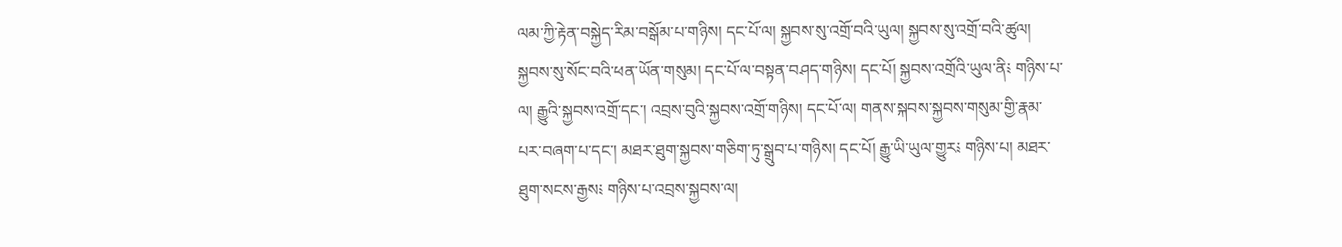ལམ་ཀྱི་རྟེན་བསྐྱེད་རིམ་བསྒོམ་པ་གཉིས། དང་པོ་ལ། སྐྱབས་སུ་འགྲོ་བའི་ཡུལ། སྐྱབས་སུ་འགྲོ་བའི་ཚུལ། སྐྱབས་སུ་སོང་བའི་ཕན་ཡོན་གསུམ། དང་པོ་ལ་བསྟན་བཤད་གཉིས། དང་པོ། སྐྱབས་འགྲོའི་ཡུལ་ནི༴ གཉིས་པ་ལ། རྒྱུའི་སྐྱབས་འགྲོ་དང་། འབྲས་བུའི་སྐྱབས་འགྲོ་གཉིས། དང་པོ་ལ། གནས་སྐབས་སྐྱབས་གསུམ་གྱི་རྣམ་པར་བཞག་པ་དང་། མཐར་ཐུག་སྐྱབས་གཅིག་ཏུ་སྒྲུབ་པ་གཉིས། དང་པོ། རྒྱུ་ཡི་ཡུལ་གྱུར༴ གཉིས་པ། མཐར་ཐུག་སངས་རྒྱས༴ གཉིས་པ་འབྲས་སྐྱབས་ལ།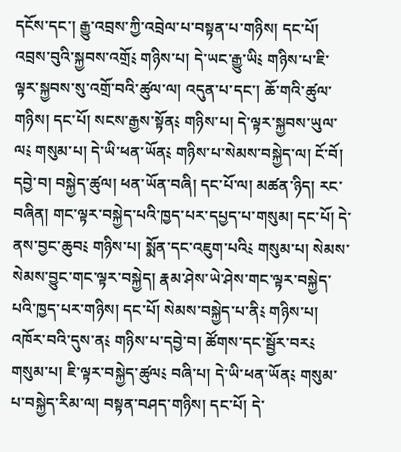དངོས་དང་། རྒྱུ་འབྲས་ཀྱི་འབྲེལ་པ་བསྟན་པ་གཉིས། དང་པོ། འབྲས་བུའི་སྐྱབས་འགྲོ༴ གཉིས་པ། དེ་ཡང་རྒྱུ་ཡི༴ གཉིས་པ་ཇི་ལྟར་སྐྱབས་སུ་འགྲོ་བའི་ཚུལ་ལ། འདུན་པ་དང་། ཆོ་གའི་ཚུལ་གཉིས། དང་པོ། སངས་རྒྱས་སྟོན༴ གཉིས་པ། དེ་ལྟར་སྐྱབས་ཡུལ་ལ༴ གསུམ་པ། དེ་ཡི་ཕན་ཡོན༴ གཉིས་པ་སེམས་བསྐྱེད་ལ། ངོ་བོ། དབྱེ་བ། བསྐྱེད་ཚུལ། ཕན་ཡོན་བཞི། དང་པོ་ལ། མཚན་ཉིད། རང་བཞིན། གང་ལྟར་བསྐྱེད་པའི་ཁྱད་པར་དཔྱད་པ་གསུམ། དང་པོ། དེ་ནས་བྱང་ཆུབ༴ གཉིས་པ། སྨོན་དང་འཇུག་པའི༴ གསུམ་པ། སེམས་སེམས་བྱུང་གང་ལྟར་བསྐྱེད། རྣམ་ཤེས་ཡེ་ཤེས་གང་ལྟར་བསྐྱེད་པའི་ཁྱད་པར་གཉིས། དང་པོ། སེམས་བསྐྱེད་པ་ནི༴ གཉིས་པ། འཁོར་བའི་དུས་ན༴ གཉིས་པ་དབྱེ་བ། ཚོགས་དང་སྦྱོར་བར༴ གསུམ་པ། ཇི་ལྟར་བསྐྱེད་ཚུལ༴ བཞི་པ། དེ་ཡི་ཕན་ཡོན༴ གསུམ་པ་བསྐྱེད་རིམ་ལ། བསྟན་བཤད་གཉིས། དང་པོ། དེ་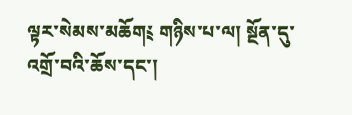ལྟར་སེམས་མཆོག༴ གཉིས་པ་ལ། སྔོན་དུ་འགྲོ་བའི་ཆོས་དང་།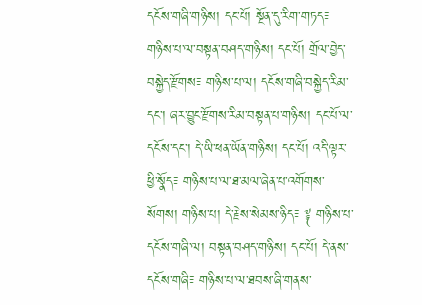དངོས་གཞི་གཉིས། དང་པོ། སྔོན་དུ་རིག་གཏད༴ གཉིས་པ་ལ་བསྟན་བཤད་གཉིས། དང་པོ། གྲོལ་བྱེད་བསྐྱེད་རྫོགས༴ གཉིས་པ་ལ། དངོས་གཞི་བསྐྱེད་རིམ་དང་། ཞར་བྱུང་རྫོགས་རིམ་བསྟན་པ་གཉིས། དང་པོ་ལ་དངོས་དང་། དེ་ཡི་ཕན་ཡོན་གཉིས། དང་པོ། འདི་ལྟར་ཕྱི་སྣོད༴ གཉིས་པ་ལ་ཐ་མལ་ཞེན་པ་འགོགས་སོགས། གཉིས་པ། དེ་རྗེས་སེམས་ཉིད༴ ༈ གཉིས་པ་དངོས་གཞི་ལ། བསྟན་བཤད་གཉིས། དང་པོ། དེ་ནས་དངོས་གཞི༴ གཉིས་པ་ལ་ཐབས་ཞི་གནས་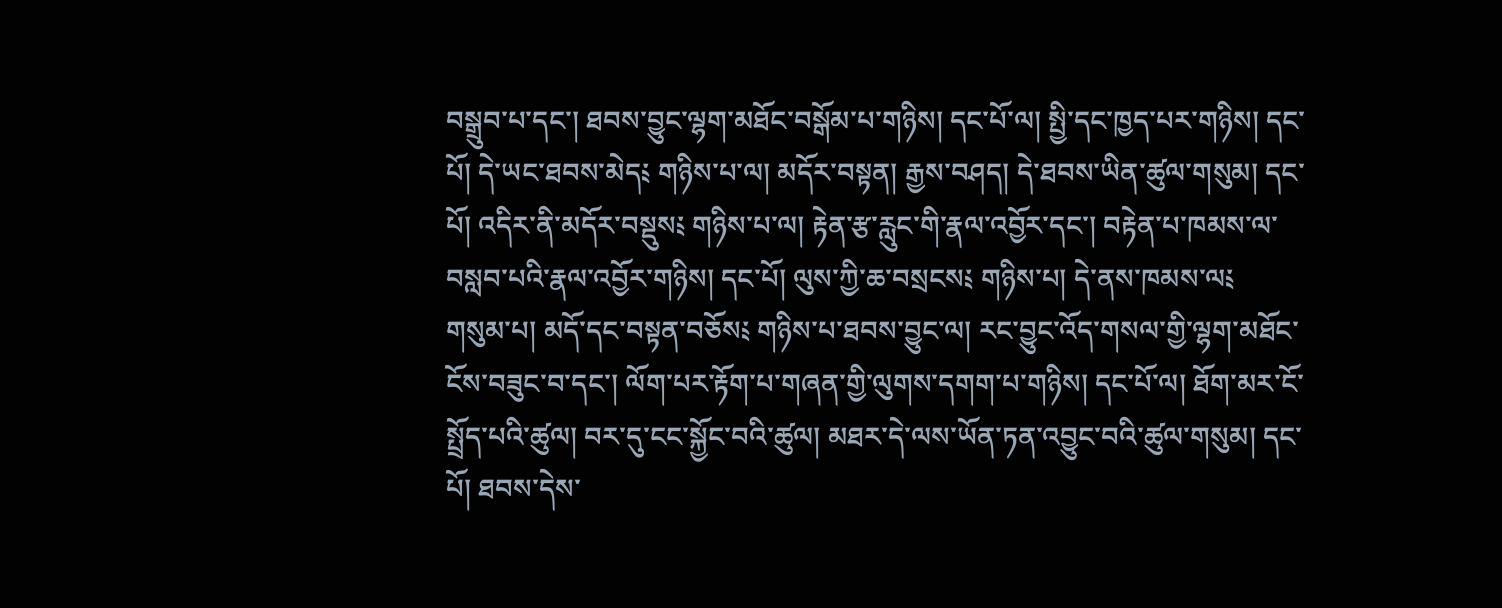བསྒྲུབ་པ་དང་། ཐབས་བྱུང་ལྷག་མཐོང་བསྒོམ་པ་གཉིས། དང་པོ་ལ། སྤྱི་དང་ཁྱད་པར་གཉིས། དང་པོ། དེ་ཡང་ཐབས་མེད༴ གཉིས་པ་ལ། མདོར་བསྟན། རྒྱས་བཤད། དེ་ཐབས་ཡིན་ཚུལ་གསུམ། དང་པོ། འདིར་ནི་མདོར་བསྡུས༴ གཉིས་པ་ལ། རྟེན་རྩ་རླུང་གི་རྣལ་འབྱོར་དང་། བརྟེན་པ་ཁམས་ལ་བསླབ་པའི་རྣལ་འབྱོར་གཉིས། དང་པོ། ལུས་ཀྱི་ཆ་བསྲངས༴ གཉིས་པ། དེ་ནས་ཁམས་ལ༴ གསུམ་པ། མདོ་དང་བསྟན་བཅོས༴ གཉིས་པ་ཐབས་བྱུང་ལ། རང་བྱུང་འོད་གསལ་གྱི་ལྷག་མཐོང་ངོས་བཟུང་བ་དང་། ལོག་པར་རྟོག་པ་གཞན་གྱི་ལུགས་དགག་པ་གཉིས། དང་པོ་ལ། ཐོག་མར་ངོ་སྤྲོད་པའི་ཚུལ། བར་དུ་ངང་སྐྱོང་བའི་ཚུལ། མཐར་དེ་ལས་ཡོན་ཏན་འབྱུང་བའི་ཚུལ་གསུམ། དང་པོ། ཐབས་དེས་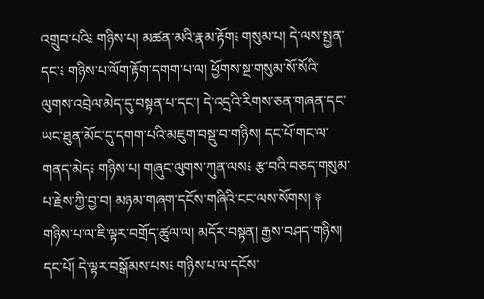འགྲུབ་པའི༴ གཉིས་པ། མཚན་མའི་རྣམ་རྟོག༴ གསུམ་པ། དེ་ལས་སྤྱན་དང་༴ གཉིས་པ་ལོག་རྟོག་དགག་པ་ལ། ཕྱོགས་སྔ་གསུམ་སོ་སོའི་ལུགས་འབྲེལ་མེད་དུ་བསྟན་པ་དང་། དེ་འདྲའི་རིགས་ཅན་གཞན་དང་ཡང་ཐུན་མོང་དུ་དགག་པའི་མཇུག་བསྡུ་བ་གཉིས། དང་པོ་གང་ལ་གནད་མེད༴ གཉིས་པ། གཞུང་ལུགས་ཀུན་ལས༴ རྩ་བའི་བཅད་གསུམ་པ་རྗེས་ཀྱི་བྱ་བ། མཉམ་གཞག་དངོས་གཞིའི་ངང་ལས་སོགས། ༈ གཉིས་པ་ལ་ཇི་ལྟར་བགྲོད་ཚུལ་ལ། མདོར་བསྟན། རྒྱས་བཤད་གཉིས། དང་པོ། དེ་ལྟར་བསྒོམས་པས༴ གཉིས་པ་ལ་དངོས་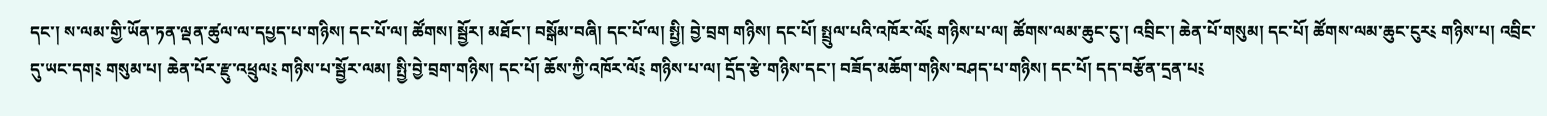དང་། ས་ལམ་གྱི་ཡོན་ཏན་ལྡན་ཚུལ་ལ་དཔྱད་པ་གཉིས། དང་པོ་ལ། ཚོགས། སྦྱོར། མཐོང་། བསྒོམ་བཞི། དང་པོ་ལ། སྤྱི། བྱེ་བྲག གཉིས། དང་པོ། སྤྲུལ་པའི་འཁོར་ལོ༴ གཉིས་པ་ལ། ཚོགས་ལམ་ཆུང་ངུ་། འབྲིང་། ཆེན་པོ་གསུམ། དང་པོ། ཚོགས་ལམ་ཆུང་ངུར༴ གཉིས་པ། འབྲིང་དུ་ཡང་དག༴ གསུམ་པ། ཆེན་པོར་རྫུ་འཕྲུལ༴ གཉིས་པ་སྦྱོར་ལམ། སྤྱི་བྱེ་བྲག་གཉིས། དང་པོ། ཆོས་ཀྱི་འཁོར་ལོ༴ གཉིས་པ་ལ། དྲོད་རྩེ་གཉིས་དང་། བཟོད་མཆོག་གཉིས་བཤད་པ་གཉིས། དང་པོ། དད་བརྩོན་དྲན་པ༴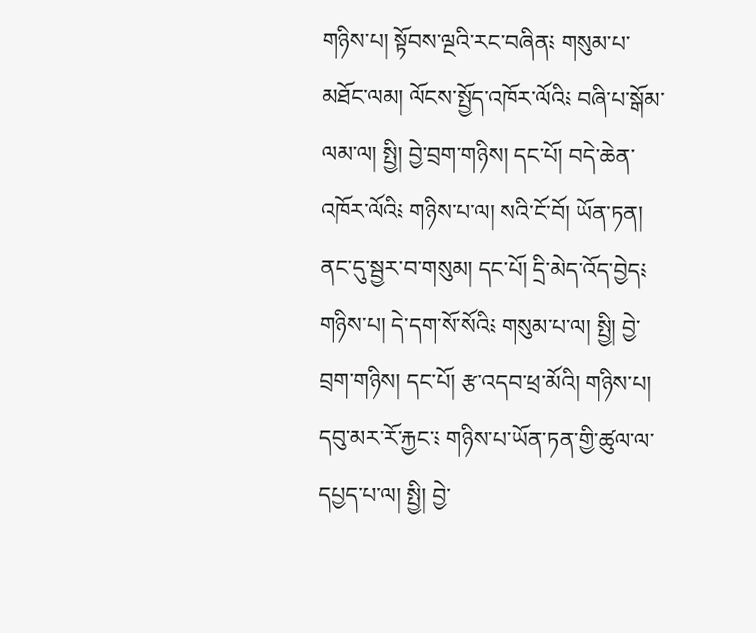གཉིས་པ། སྟོབས་ལྔའི་རང་བཞིན༴ གསུམ་པ་མཐོང་ལམ། ལོངས་སྤྱོད་འཁོར་ལོའི༴ བཞི་པ་སྒོམ་ལམ་ལ། སྤྱི། བྱེ་བྲག་གཉིས། དང་པོ། བདེ་ཆེན་འཁོར་ལོའི༴ གཉིས་པ་ལ། སའི་ངོ་བོ། ཡོན་ཏན། ནང་དུ་སྦྱར་བ་གསུམ། དང་པོ། དྲི་མེད་འོད་བྱེད༴ གཉིས་པ། དེ་དག་སོ་སོའི༴ གསུམ་པ་ལ། སྤྱི། བྱེ་བྲག་གཉིས། དང་པོ། རྩ་འདབ་ཕྲ་མོའི། གཉིས་པ། དབུ་མར་རོ་རྐྱང་༴ གཉིས་པ་ཡོན་ཏན་གྱི་ཚུལ་ལ་དཔྱད་པ་ལ། སྤྱི། བྱེ་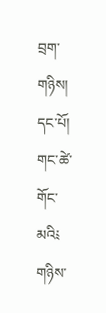བྲག་གཉིས། དང་པོ། གང་ཚེ་གོང་མའི༴ གཉིས་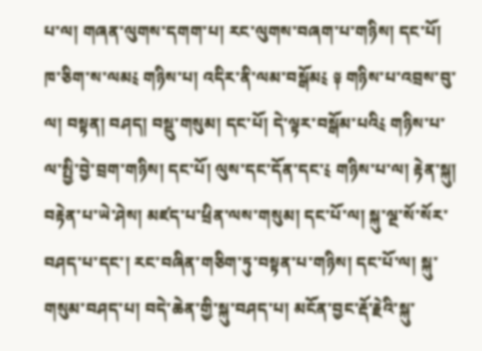པ་ལ། གཞན་ལུགས་དགག་པ། རང་ལུགས་བཞག་པ་གཉིས། དང་པོ། ཁ་ཅིག་ས་ལམ༴ གཉིས་པ། འདིར་ནི་ལམ་བསྒོམ༴ ༈ གཉིས་པ་འབྲས་བུ་ལ། བསྟན། བཤད། བསྡུ་གསུམ། དང་པོ། དེ་ལྟར་བསྒོམ་པའི༴ གཉིས་པ་ལ་སྤྱི་བྱེ་བྲག་གཉིས། དང་པོ། ལུས་དང་དོན་དང་༴ གཉིས་པ་ལ། རྟེན་སྐུ། བརྟེན་པ་ཡེ་ཤེས། མཛད་པ་ཕྲིན་ལས་གསུམ། དང་པོ་ལ། སྐུ་ལྔ་སོ་སོར་བཤད་པ་དང་། རང་བཞིན་གཅིག་ཏུ་བསྟན་པ་གཉིས། དང་པོ་ལ། སྐུ་གསུམ་བཤད་པ། བདེ་ཆེན་གྱི་སྐུ་བཤད་པ། མངོན་བྱང་རྡོ་རྗེའི་སྐུ་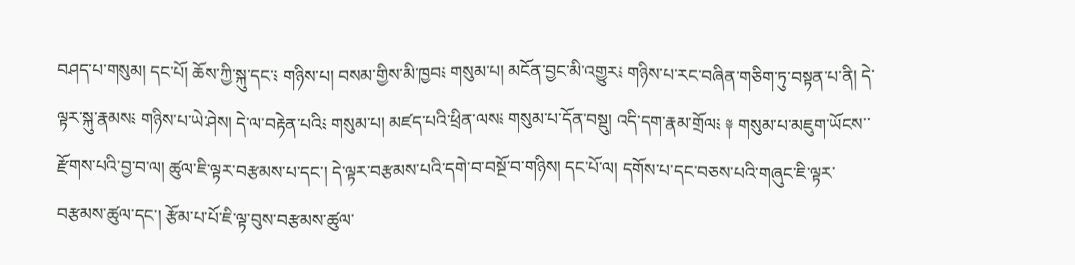བཤད་པ་གསུམ། དང་པོ། ཆོས་ཀྱི་སྐུ་དང་༴ གཉིས་པ། བསམ་གྱིས་མི་ཁྱབ༴ གསུམ་པ། མངོན་བྱང་མི་འགྱུར༴ གཉིས་པ་རང་བཞིན་གཅིག་ཏུ་བསྟན་པ་ནི། དེ་ལྟར་སྐུ་རྣམས༴ གཉིས་པ་ཡེ་ཤེས། དེ་ལ་བརྟེན་པའི༴ གསུམ་པ། མཛད་པའི་ཕྲིན་ལས༴ གསུམ་པ་དོན་བསྡུ། འདི་དག་རྣམ་གྲོལ༴ ༈ གསུམ་པ་མཇུག་ཡོངས་་རྫོགས་པའི་བྱ་བ་ལ། ཚུལ་ཇི་ལྟར་བརྩམས་པ་དང་། དེ་ལྟར་བརྩམས་པའི་དགེ་བ་བསྔོ་བ་གཉིས། དང་པོ་ལ། དགོས་པ་དང་བཅས་པའི་གཞུང་ཇི་ལྟར་བརྩམས་ཚུལ་དང་། རྩོམ་པ་པོ་ཇི་ལྟ་བུས་བརྩམས་ཚུལ་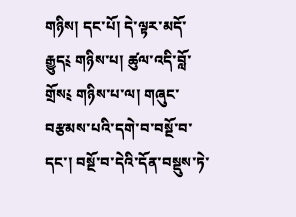གཉིས། དང་པོ། དེ་ལྟར་མདོ་རྒྱུད༴ གཉིས་པ། ཚུལ་འདི་བློ་གྲོས༴ གཉིས་པ་ལ། གཞུང་བརྩམས་པའི་དགེ་བ་བསྔོ་བ་དང་། བསྔོ་བ་དེའི་དོན་བསྡུས་ཏེ་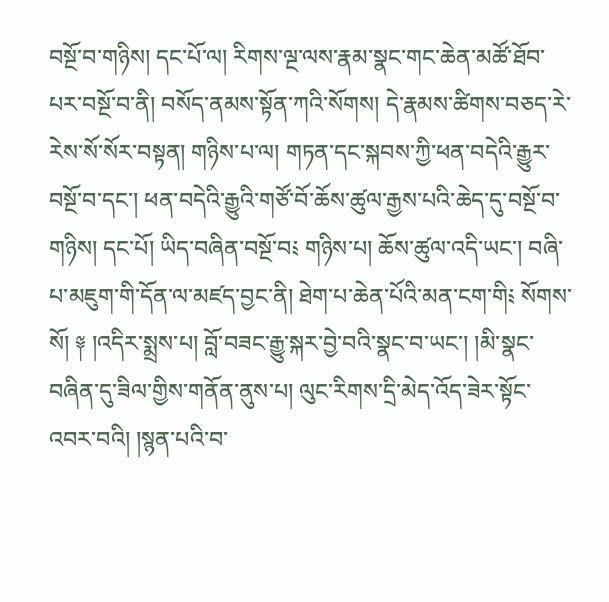བསྔོ་བ་གཉིས། དང་པོ་ལ། རིགས་ལྔ་ལས་རྣམ་སྣང་གང་ཆེན་མཚོ་ཐོབ་པར་བསྔོ་བ་ནི། བསོད་ནམས་སྟོན་ཀའི་སོགས། དེ་རྣམས་ཚིགས་བཅད་རེ་རེས་སོ་སོར་བསྟན། གཉིས་པ་ལ། གཏན་དང་སྐབས་ཀྱི་ཕན་བདེའི་རྒྱུར་བསྔོ་བ་དང་། ཕན་བདེའི་རྒྱུའི་གཙོ་བོ་ཆོས་ཚུལ་རྒྱས་པའི་ཆེད་དུ་བསྔོ་བ་གཉིས། དང་པོ། ཡིད་བཞིན་བསྔོ་བ༴ གཉིས་པ། ཆོས་ཚུལ་འདི་ཡང་། བཞི་པ་མཇུག་གི་དོན་ལ་མཛད་བྱང་ནི། ཐེག་པ་ཆེན་པོའི་མན་ངག་གི༴ སོགས་སོ། ༈ །འདིར་སྨྲས་པ། བློ་བཟང་རྒྱུ་སྐར་བྱེ་བའི་སྣང་བ་ཡང་། །མི་སྣང་བཞིན་དུ་ཟིལ་གྱིས་གནོན་ནུས་པ། ལུང་རིགས་དྲི་མེད་འོད་ཟེར་སྟོང་འབར་བའི། །སྙན་པའི་བ་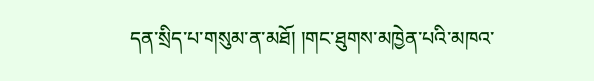དན་སྲིད་པ་གསུམ་ན་མཐོ། །གང་ཐུགས་མཁྱེན་པའི་མཁའ་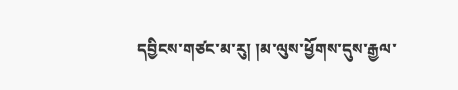དབྱིངས་གཙང་མ་རུ། །མ་ལུས་ཕྱོགས་དུས་རྒྱལ་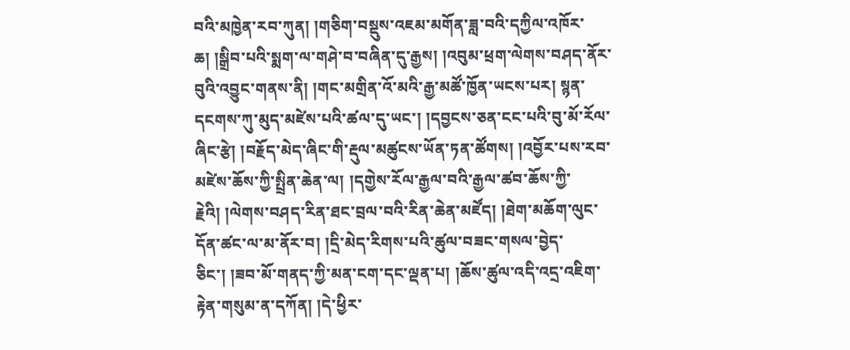བའི་མཁྱེན་རབ་ཀུན། །གཅིག་བསྡུས་འཇམ་མགོན་ཟླ་བའི་དཀྱིལ་འཁོར་ཆ། །སྒྲིབ་པའི་སྨག་ལ་གཤེ་བ་བཞིན་དུ་རྒྱས། །འབུམ་ཕྲག་ལེགས་བཤད་ནོར་བུའི་འབྱུང་གནས་ནི། །གང་མགྲིན་འོ་མའི་རྒྱ་མཚོ་ཁྱོན་ཡངས་པར། སྙན་དངགས་ཀུ་མུད་མཛེས་པའི་ཚལ་དུ་ཡང་། །དབྱངས་ཅན་ངང་པའི་བུ་མོ་རོལ་ཞིང་རྩེ། །བརྗོད་མེད་ཞིང་གི་རྡུལ་མཚུངས་ཡོན་ཏན་ཚོགས། །འབྱོར་པས་རབ་མཛེས་ཆོས་ཀྱི་སྤྲིན་ཆེན་ལ། །དགྱེས་རོལ་རྒྱལ་བའི་རྒྱལ་ཚབ་ཆོས་ཀྱི་རྗེའི། །ལེགས་བཤད་རིན་ཐང་བྲལ་བའི་རིན་ཆེན་མཛོད། །ཐེག་མཆོག་ལུང་དོན་ཚང་ལ་མ་ནོར་བ། །དྲི་མེད་རིགས་པའི་ཚུལ་བཟང་གསལ་བྱེད་ཅིང་། །ཟབ་མོ་གནད་ཀྱི་མན་ངག་དང་ལྡན་པ། །ཆོས་ཚུལ་འདི་འདྲ་འཇིག་རྟེན་གསུམ་ན་དཀོན། །དེ་ཕྱིར་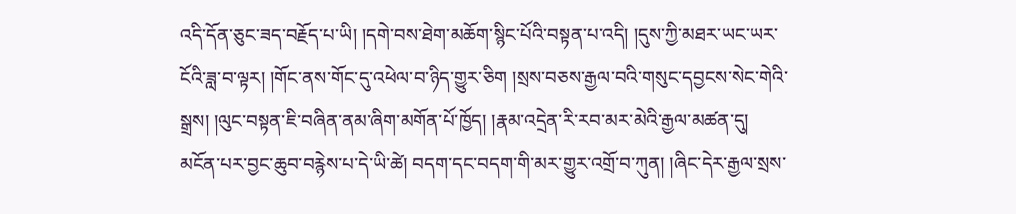འདི་དོན་ཅུང་ཟད་བརྗོད་པ་ཡི། །དགེ་བས་ཐེག་མཆོག་སྙིང་པོའི་བསྟན་པ་འདི། །དུས་ཀྱི་མཐར་ཡང་ཡར་ངོའི་ཟླ་བ་ལྟར། །གོང་ནས་གོང་དུ་འཕེལ་བ་ཉིད་གྱུར་ཅིག །སྲས་བཅས་རྒྱལ་བའི་གསུང་དབྱངས་སེང་གེའི་སྒྲས། །ལུང་བསྟན་ཇི་བཞིན་ནམ་ཞིག་མགོན་པོ་ཁྱོད། །རྣམ་འདྲེན་རི་རབ་མར་མེའི་རྒྱལ་མཚན་དུ། མངོན་པར་བྱང་ཆུབ་བརྙེས་པ་དེ་ཡི་ཚེ། བདག་དང་བདག་གི་མར་གྱུར་འགྲོ་བ་ཀུན། །ཞིང་དེར་རྒྱལ་སྲས་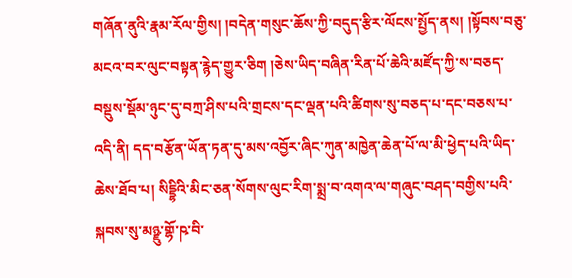གཞོན་ནུའི་རྣམ་རོལ་གྱིས། །བདེན་གསུང་ཆོས་ཀྱི་བདུད་རྩིར་ལོངས་སྤྱོད་ནས། །སྟོབས་བཅུ་མངའ་བར་ལུང་བསྟན་རྙེད་གྱུར་ཅིག །ཅེས་ཡིད་བཞིན་རིན་པོ་ཆེའི་མཛོད་ཀྱི་ས་བཅད་བསྡུས་སྡོམ་ཉུང་དུ་བཀྲ་ཤིས་པའི་གྲངས་དང་ལྡན་པའི་ཚིགས་སུ་བཅད་པ་དང་བཅས་པ་འདི་ནི། དད་བརྩོན་ཡོན་ཏན་དུ་མས་འབྱོར་ཞིང་ཀུན་མཁྱེན་ཆེན་པོ་ལ་མི་ཕྱེད་པའི་ཡིད་ཆེས་ཐོབ་པ། སིདྡྷིའི་མིང་ཅན་སོགས་ལུང་རིག་སྨྲ་བ་འགའ་ལ་གཞུང་བཤད་བགྱིས་པའི་སྐབས་སུ་མཉྫུ་གྷོ་ཥ་བི་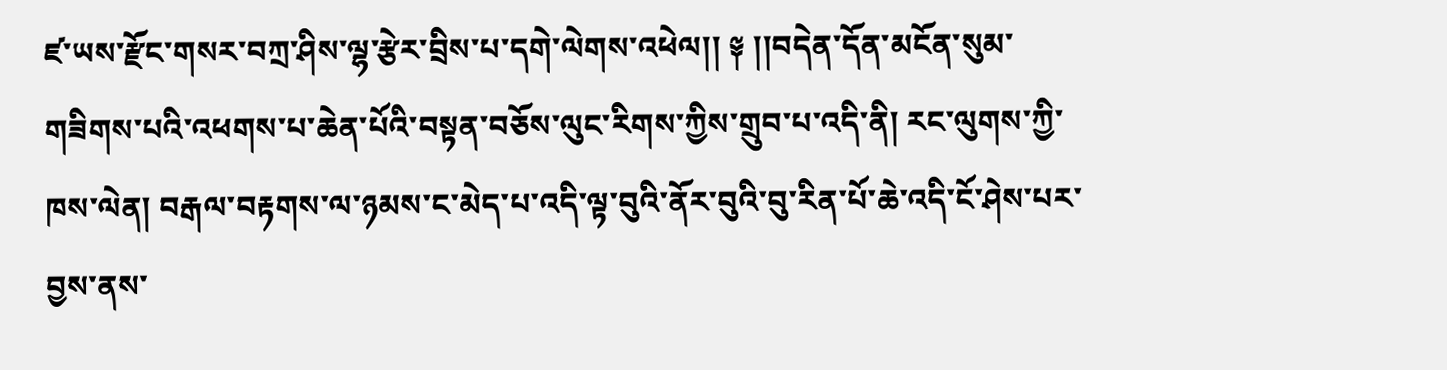ཛ་ཡས་རྫོང་གསར་བཀྲ་ཤིས་ལྷ་རྩེར་བྲིས་པ་དགེ་ལེགས་འཕེལ།། ༈ །།བདེན་དོན་མངོན་སུམ་གཟིགས་པའི་འཕགས་པ་ཆེན་པོའི་བསྟན་བཅོས་ལུང་རིགས་ཀྱིས་གྲུབ་པ་འདི་ནི། རང་ལུགས་ཀྱི་ཁས་ལེན། བརྒལ་བརྟགས་ལ་ཉམས་ང་མེད་པ་འདི་ལྟ་བུའི་ནོར་བུའི་བུ་རིན་པོ་ཆེ་འདི་ངོ་ཤེས་པར་བྱས་ནས་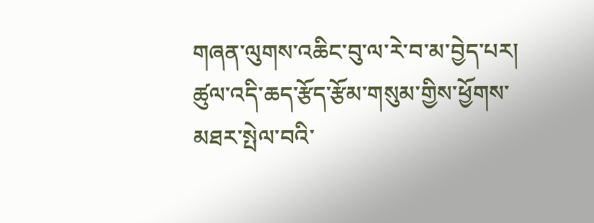གཞན་ལུགས་འཆིང་བུ་ལ་རེ་བ་མ་བྱེད་པར། ཚུལ་འདི་ཆད་རྩོད་རྩོམ་གསུམ་གྱིས་ཕྱོགས་མཐར་སྤེལ་བའི་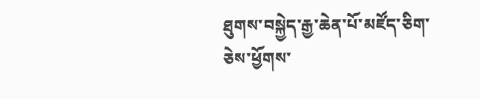ཐུགས་བསྐྱེད་རྒྱ་ཆེན་པོ་མཛོད་ཅིག་ཅེས་ཕྱོགས་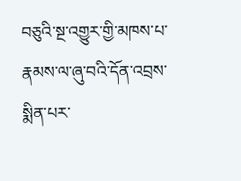བཅུའི་སྔ་འགྱུར་གྱི་མཁས་པ་རྣམས་ལ་ཞུ་བའི་དོན་འབྲས་སྨིན་པར་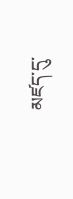མཛད་དུ་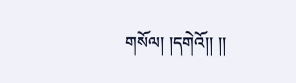གསོལ། །དགེའོ།། །།